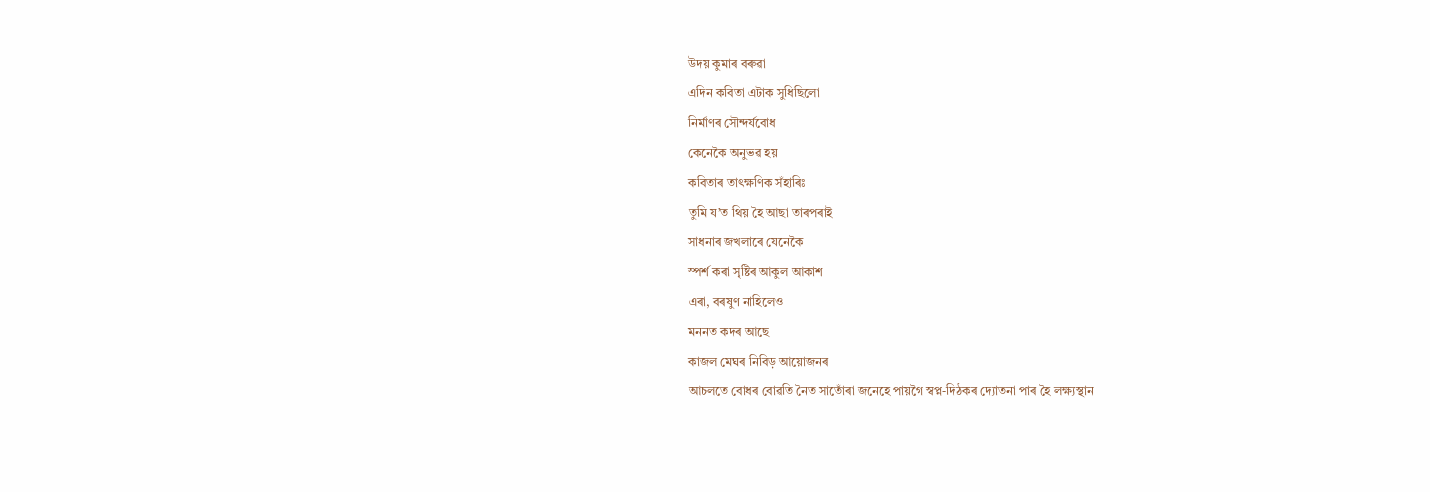উদয় কুমাৰ বৰুৱা
এদিন কবিতা এটাক সুধিছিলো
নিৰ্মাণৰ সৌন্দৰ্যবোধ
কেনেকৈ অনুভৱ হয়
কবিতাৰ তাৎক্ষণিক সঁহাৰিঃ
তুমি য’ত থিয় হৈ আছা তাৰপৰাই
সাধনাৰ জখলাৰে যেনেকৈ
স্পৰ্শ কৰা সৃষ্টিৰ আকুল আকাশ
এৰা, বৰষুণ নাহিলেও
মননত কদৰ আছে
কাজল মেঘৰ নিবিড় আয়োজনৰ
আচলতে বোধৰ বোৱতি নৈত সাতোঁৰা জনেহে পায়গৈ স্বপ্ন-দিঠকৰ দ্যোতনা পাৰ হৈ লক্ষ্যস্থান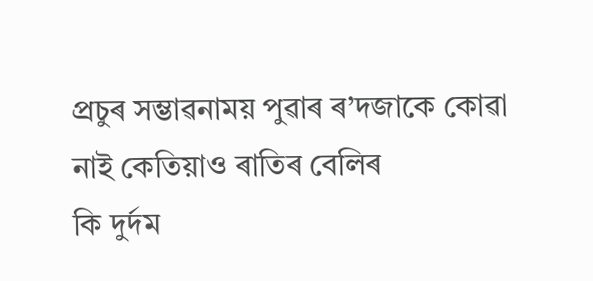প্ৰচুৰ সম্ভাৱনাময় পুৱাৰ ৰ’দজাকে কোৱা নাই কেতিয়াও ৰাতিৰ বেলিৰ
কি দুৰ্দম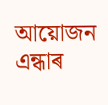আয়োজন এন্ধাৰ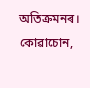অতিক্ৰমনৰ।
কোৱাচোন,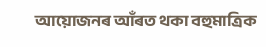আয়োজনৰ আঁৰত থকা বহুমাত্ৰিক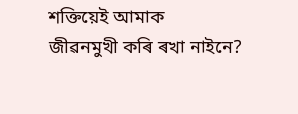শক্তিয়েই আমাক
জীৱনমুখী কৰি ৰখা নাইনে?